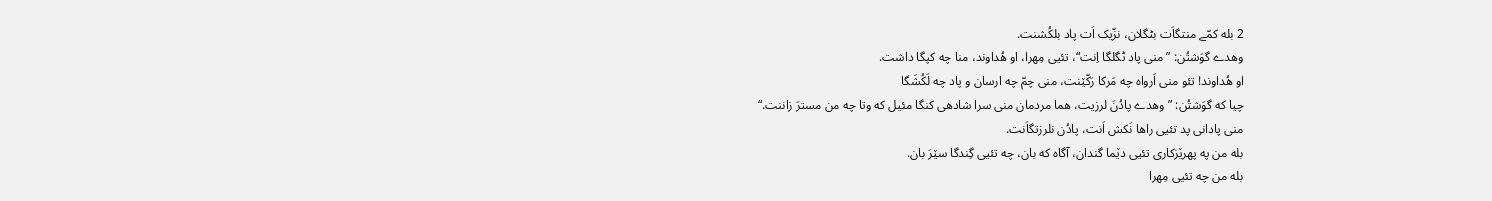2 بله کمّے منتگاَت بٹگلان، نزّیک اَت پاد بلکُشنت.
وهدے گوَشتُن: ”منی پاد ٹگلگا اِنت“، تئیی مِهرا، او هُداوند، منا چه کپگا داشت.
او هُداوند! تئو منی اَرواه چه مَرکا رَکّێنت، منی چمّ چه ارسان و پاد چه لَکُشَگا
چیا که گوَشتُن: ”وهدے پادُنَ لرزیت، هما مردمان منی سرا شادهی کنگا مئیل که وتا چه من مسترَ زاننت.“
منی پادانی پد تئیی راها نَکش اَنت، پادُن نلرزتگاَنت.
بله من په پهرێزکاری تئیی دێما گندان، آگاه که بان، چه تئیی گِندگا سێرَ بان.
بله من چه تئیی مِهرا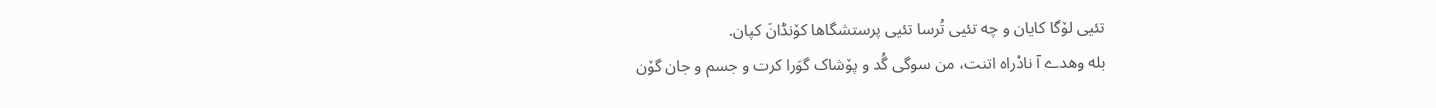تئیی لۆگا کایان و چه تئیی تُرسا تئیی پرستشگاها کۆنڈانَ کپان.
بله وهدے آ نادْراه اتنت، من سوگی گُد و پۆشاک گوَرا کرت و جسم و جان گۆن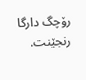رۆچگ دارگا رنجێنت.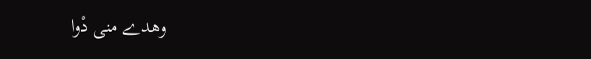وهدے منی دْوا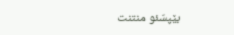بێپسّئو منتنت